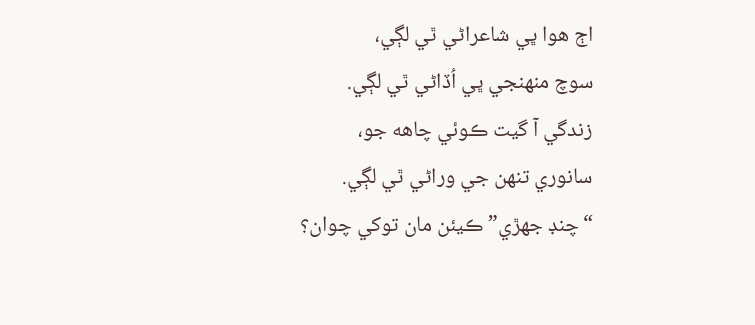اڄ هوا ڀي شاعراڻي ٿي لڳي،
سوچ منهنجي ڀي اُڏاڻي ٿي لڳي.
زندگي آ گيت ڪوئي چاهه جو،
سانوري تنهن جي وراڻي ٿي لڳي.
“چنڊ جهڙي” ڪيئن مان توکي چوان؟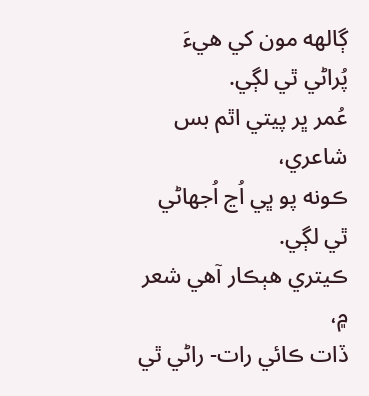ڳالهه مون کي هيءَ پُراڻي ٿي لڳي.
عُمر ڀر پيتي اٿم بس شاعري،
ڪونه پو ڀي اُڃ اُجهاڻي ٿي لڳي.
ڪيتري هٻڪار آهي شعر ۾،
ڏات ڪائي رات- راڻي ٿي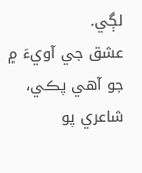لڳي.
عشق جي آويءَ ۾ جو آهي پڪي،
شاعري پو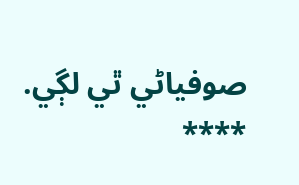صوفياڻي ٿي لڳي.
****